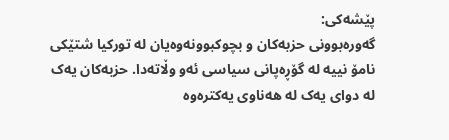پێشەکی:
گەورەبوونی حزبەکان و بچوکبوونەوەیان لە تورکیا شتێکی نامۆ نییە لە گۆڕەپانی سیاسی ئەو وڵاتەدا. حزبەکان یەک لە دوای یەک لە هەناوی یەکترەوە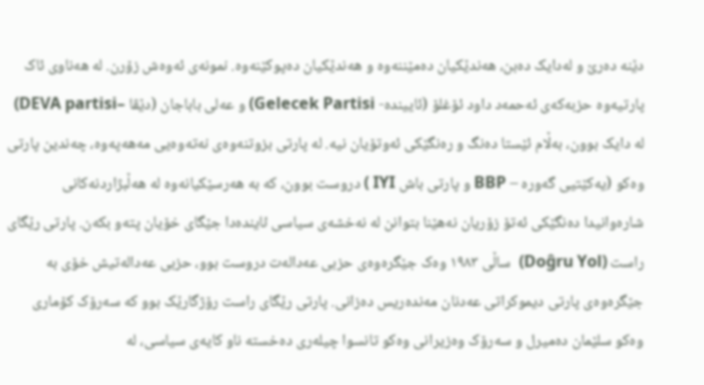دێنە دەرێ و لەدایک دەبن، هەندێکیان دەمێننەوە و هەندێکیان دەپوکێنەوە. نمونەی ئەوەش زۆرن. لە هەناوی ئاک پارتیەوە حزبەکەی ئەحمەد داود ئۆغلۆ (ئاییندە- Gelecek Partisi) و عەلی باباجان (دێڤا –DEVA partisi) لە دایک بوون، بەڵام ئێستا دەنگ و رەنگێکی ئەوتۆیان نیە. لە پارتی بزوتنەوەی نەتەوەیی مەهەپەوە، چەندین پارتی وەکو (یەکێتیی گەورە – BBP و پارتی باش IYI ) دروست بوون، کە بە هەرسێکیانەوە لە هەڵبژاردنەکانی شارەوانیدا دەنگێکی ئەتۆ زۆریان نەهێنا بتوانن لە نەخشەی سیاسی ئایندەدا جێگای خۆیان پتەو بکەن. پارتی رێگای راست (Doĝru Yol)  ساڵی ١٩٨٣ وەک جێگرەوەی حزبی عەدالەت دروست بوو، حزبی عەدالەتیش خۆی بە جێگرەوەی پارتی دیموکراتی عەدنان مەندەریس دەزانی. پارتی رێگای راست رۆژگارێک بوو کە سەرۆک کۆماری وەکو سلێمان دەمیرل و سەرۆک وەزیرانی وەکو تانسوا چیلەری دەخستە ناو کایەی سیاسی، لە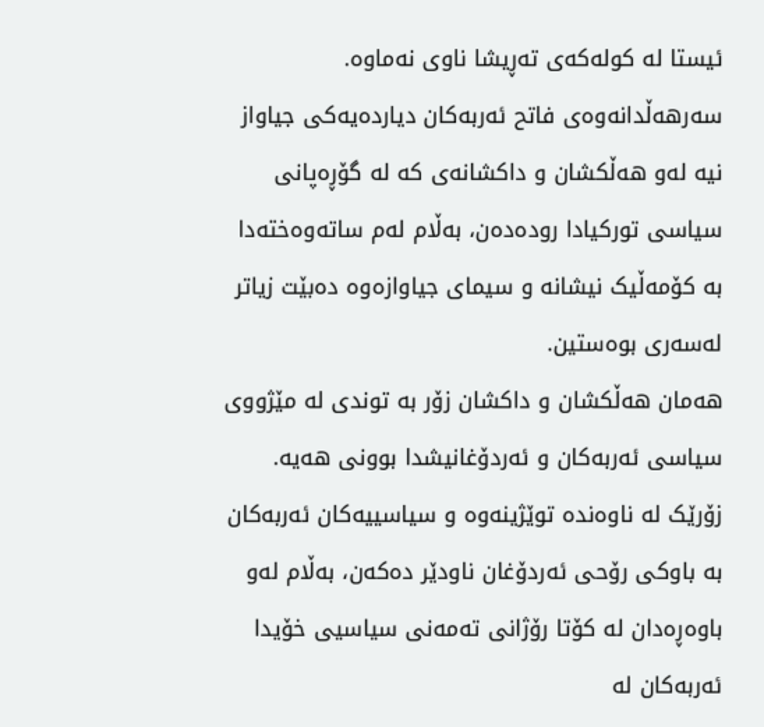ئیستا لە کولەکەی تەڕیشا ناوی نەماوە. سەرهەڵدانەوەی فاتح ئەربەکان دیاردەیەکی جیاواز نیە لەو هەڵکشان و داکشانەی کە لە گۆڕەپانی سیاسی تورکیادا رودەدەن، بەڵام لەم ساتەوەختەدا بە کۆمەڵیک نیشانە و سیمای جیاوازەوە دەبێت زیاتر لەسەری بوەستین.
هەمان هەڵکشان و داکشان زۆر بە توندی لە مێژووی سیاسی ئەربەکان و ئەردۆغانیشدا بوونی هەیە. زۆرێک لە ناوەندە توێژینەوە و سیاسییەکان ئەربەکان بە باوکی رۆحی ئەردۆغان ناودێر دەکەن، بەڵام لەو باوەڕەدان لە کۆتا رۆژانی تەمەنی سیاسیی خۆیدا ئەربەکان لە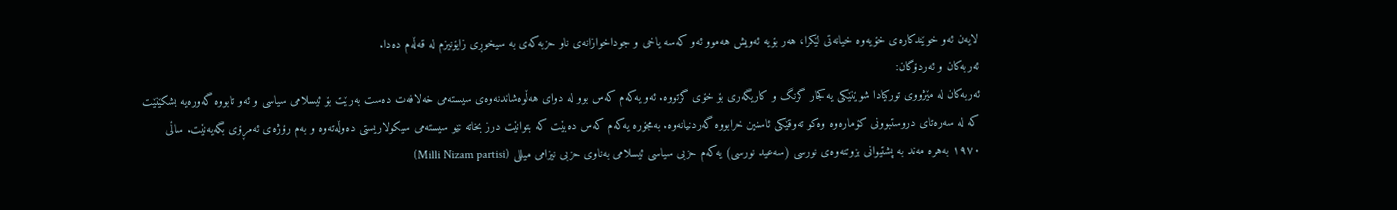لایەن ئەو خوێندکارەی خۆیەوە خیانەتی لێکرا، هەر بۆیە ئەویش هەموو ئەو کەسە یاخی و جوداخوازانەی ناو حزبەکەی بە سیخوڕی زایۆنیزم لە قەڵەم دەدا.
ئەربەکان و ئەردۆگان:
ئەربەکان لە مێژووی تورکیادا شوێنێکی یەکجار گرنگ و کاریگەری بۆ خۆی گرتووە. ئەو یەکەم کەس بوو لە دوای هەڵوەشاندنەوەی سیستەمی خەلافەت دەست بەرێت بۆ ئیسلامی سیاسی و ئەو تابووە گەورەیە بشکێنێت کە لە سەرەتای دروستبوونی کۆمارەوە وەکو تەوقێکی ئاسنین خرابووە گەردنیانەوە. بەمجۆرە یەکەم کەس دەبێت کە بتوانێت درز بخاتە نێو سیستەمی سیکولاریستی دەوڵەتەوە و بەم رۆژەی ئەمڕۆی بگەیەنێت. ساڵی ١٩٧٠ بەهرە مەند بە پشتیوانی بزوتنەوەی نورسی (سەعید نورسی) یەکەم حزبی سیاسی ئیسلامی بەناوی حزبی نیزامی میللی (Milli Nizam partisi)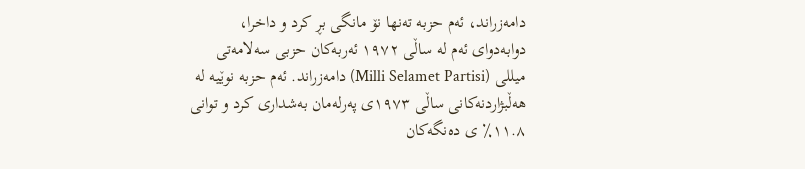دامەزراند، ئەم حزبە تەنها نۆ مانگی بڕ کرد و داخرا، دوابەدوای ئەم لە ساڵی ١٩٧٢ ئەربەکان حزبی سەلامەتی میللی (Milli Selamet Partisi) دامەزراند. ئەم حزبە نوێیە لە هەڵبژاردنەکانی ساڵی ١٩٧٣ی پەرلەمان بەشداری کرد و توانی ١١.٨٪ ی دەنگەکان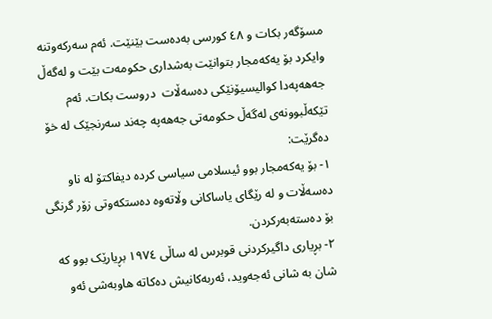مسۆگەر بکات و ٤٨ کورسی بەدەست بێنێت. ئەم سەرکەوتنە وایکرد بۆ یەکەمجار بتوانێت بەشداری حکومەت بێت و لەگەڵ جەهەپەدا کوالیسیۆنێکی دەسەڵات  دروست بکات. ئەم تێکەڵبوونەی لەگەڵ حکومەتی جەهەپە چەند سەرنجێک لە خۆ دەگرێت:
١- بۆ یەکەمجار بوو ئیسلامی سیاسی کردە دیفاکتۆ لە ناو دەسەڵات و لە رێگای یاساکانی وڵاتەوە دەستکەوتی زۆر گرنگی بۆ دەستەبەرکردن.
٢- بڕیاری داگیرکردنی قوبرس لە ساڵی ١٩٧٤ بڕیارێک بوو کە شان بە شانی ئەجەوید، ئەربەکانیش دەکاتە هاوبەشی ئەو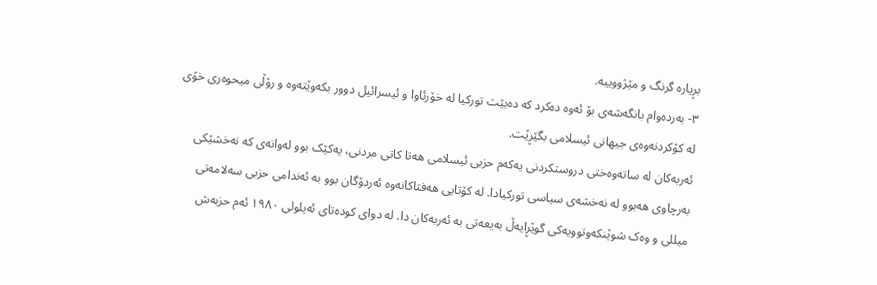بڕیارە گرنگ و مێژووییە.
٣- بەردەوام بانگەشەی بۆ ئەوە دەکرد کە دەبێت تورکیا لە خۆرئاوا و ئیسرائیل دوور بکەوێتەوە و رۆڵی میحوەری خۆی لە کۆکردنەوەی جیهانی ئیسلامی بگێڕێت.
ئەربەکان لە ساتەوەختی دروستکردنی یەکەم حزبی ئیسلامی هەتا کاتی مردنی، یەکێک بوو لەوانەی کە نەخشێکی بەرچاوی هەبوو لە نەخشەی سیاسی تورکیادا. لە کۆتایی هەفتاکانەوە ئەردۆگان بوو بە ئەندامی حزبی سەلامەتی میللی و وەک شوێنکەوتوویەکی گوێڕایەڵ بەیعەتی بە ئەربەکان دا. لە دوای کودەتای ئەیلولی ١٩٨٠ ئەم حزبەش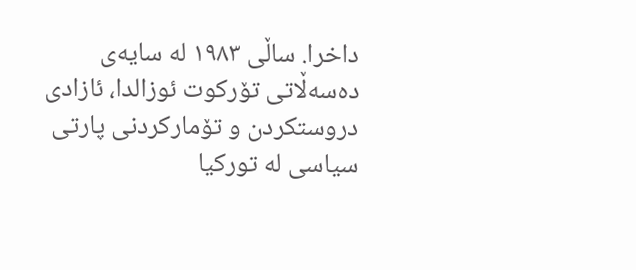داخرا. ساڵی ١٩٨٣ لە سایەی دەسەڵاتی تۆرکوت ئوزالدا، ئازادی دروستکردن و تۆمارکردنی پارتی سیاسی لە تورکیا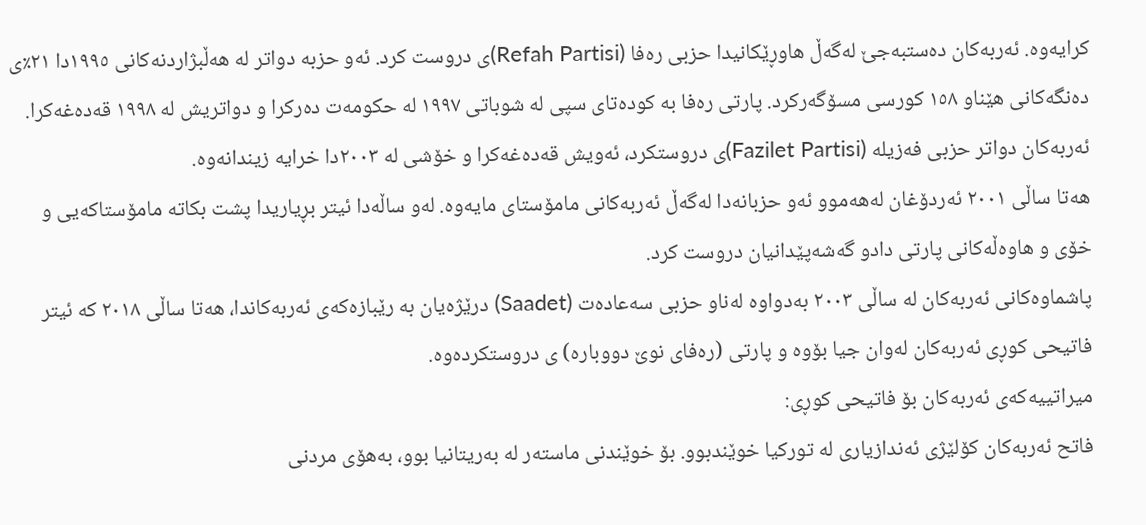کرایەوە. ئەربەکان دەستبەجێ لەگەڵ هاوڕێکانیدا حزبی رەفا (Refah Partisi)ی دروست کرد. ئەو حزبە دواتر لە هەڵبژاردنەکانی ١٩٩٥دا ٢١٪ی دەنگەکانی هێناو ١٥٨ کورسی مسۆگەرکرد. پارتی رەفا بە کودەتای سپی لە شوباتی ١٩٩٧ لە حکومەت دەرکرا و دواتریش لە ١٩٩٨ قەدەغەکرا. ئەربەکان دواتر حزبی فەزیلە (Fazilet Partisi)ی دروستکرد، ئەویش قەدەغەکرا و خۆشی لە ٢٠٠٣دا خرایە زیندانەوە.
هەتا ساڵی ٢٠٠١ ئەردۆغان لەهەموو ئەو حزبانەدا لەگەڵ ئەربەکانی مامۆستای مایەوە. لەو ساڵەدا ئیتر بڕیاریدا پشت بکاتە مامۆستاکەیی و خۆی و هاوەڵەکانی پارتی دادو گەشەپێدانیان دروست کرد.
پاشماوەکانی ئەربەکان لە ساڵی ٢٠٠٣ بەدواوە لەناو حزبی سەعادەت (Saadet) درێژەیان بە رێبازەکەی ئەربەکاندا، هەتا ساڵی ٢٠١٨ کە ئیتر فاتیحی کوڕی ئەربەکان لەوان جیا بۆوە و پارتی (رەفای نوێ دووبارە) ی دروستکردەوە.
میراتییەکەی ئەربەکان بۆ فاتیحی کوڕی:
فاتح ئەربەکان کۆلێژی ئەندازیاری لە تورکیا خوێندبوو. بۆ خوێندنی ماستەر لە بەریتانیا بوو، بەهۆی مردنی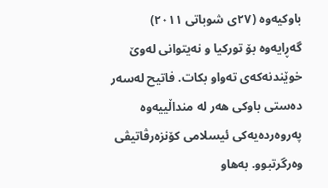باوکیەوە (٢٧ی شوباتی ٢٠١١) گەڕایەوە بۆ تورکیا و نەیتوانی لەوێ خوێندنەکەی تەواو بکات. فاتیح لەسەر دەستی باوکی هەر لە منداڵییەوە پەروەردەیەکی ئیسلامی کۆنزەرڤاتیڤی وەرگرتبوو. بەهاو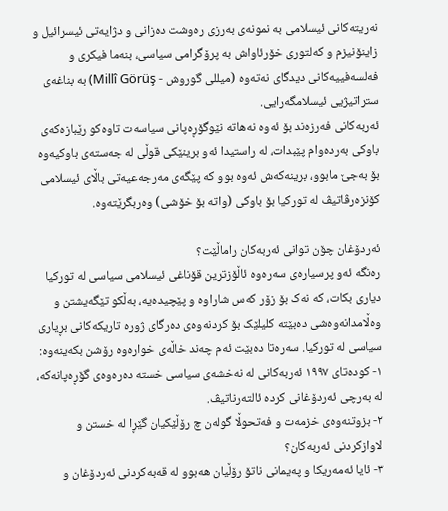نەریتەکانی ئیسلامی بە نمونەی بەرزی رەوشت دەزانی و دژایەتی ئیسرائیل و زاینۆنیزم و کەلتوری خۆرئاواش بە پرۆگرامی سیاسی، بنەما فیکری و فەلسەفییەکانی دیدگای نەتەوە (میللی گوروش - Millî Görüş) بە بناغەی ستراتیژیی ئیسلامگەرایی.
ئەربەکانی فەرزەند بۆ ئەوە نەهاتە نێوگۆڕەپانی سیاسەت تاوەکو رێبازەکەی باوکی بەردەوام پێبدات، لە راستیدا ئەو برینێکی قوڵی لە جەستەی باوکیەوە بۆ بەجێ مابوو، برینەکەش ئەوە بوو کە پێگەی مەرجەعیەتی باڵای ئیسلامی کۆنزەرڤاتیڤ لە تورکیا بۆ باوکی (واتە بۆ خۆشی) وەربگرێتەوە.

ئەردۆغان چۆن توانی ئەربەکان راماڵێت؟
رەنگە ئەو پرسیارەی سەرەوە ئاڵۆزترین قۆناغی ئیسلامی سیاسی لە تورکیا دیاری بکات، کە نەک بۆ زۆر کەس شاراوە و پێچیدەیە، بەڵکو تێگەیشتن و وەڵامدانەوەشی دەبێتە کلیلێک بۆ کردنەوەی دەرگای ژورە تاریکەکانی بڕیاری سیاسی لە تورکیا. سەرەتا دەبێت ئەم چەند خاڵەی خوارەوە رۆشن بکەینەوە:
١- کودەتای ١٩٩٧ ئەربەکانی لە نەخشەی سیاسی خستە دەرەوەی گۆڕەپانەکە، لە بەرچی ئەردۆغانی کردە ئالتەرناتیڤ.
٢- بزوتنەوەی خزمەت و فەتحوڵا گولەن چ رۆڵێکیان گێڕا لە خستن و لاوازکردنی ئەربەکان؟
٣- ئایا ئەمەریکا و پەیمانی ناتۆ رۆڵیان هەبوو لە قەبەکردنی ئەردۆغان و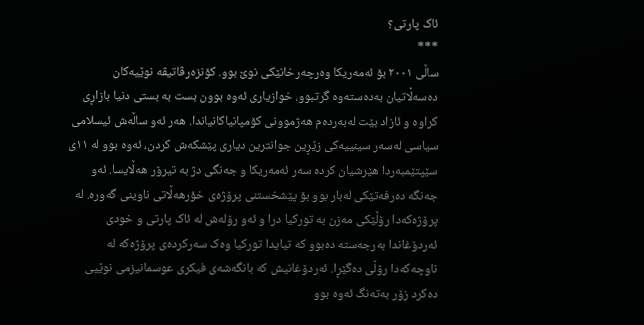ئاک پارتی؟
***
ساڵی ٢٠٠١ بۆ ئەمەریکا وەرچەرخانێکی نوێ بوو. کۆنزەرڤاتیڤە نوێیەکان دەسەڵاتیان بەدەستەوە گرتبوو. خوازیاری ئەوە بوون بست بە بستی دنیا بازاڕی کراوە و ئازاد بێت لەبەردەم هەژموونی کۆمپانیاکانیاندا. هەر ئەو ساڵەش ئیسلامی سیاسی لەسەر سینییەکی زێڕین جوانترین دیاری پێشکەش کردن، ئەوە بوو لە ١١ی سێپتێمبەردا هێرشیان کردە سەر ئەمەریکا و جەنگی دژ بە تیرۆر هەڵایسا. ئەو جەنگە دەرفەتێکی لەبار بوو بۆ پێشخستنی پرۆژەی خۆرهەڵاتی ناوینی گەورە. لە پرۆژەکەدا رۆڵێکی مەزن بە تورکیا درا و ئەو رۆلەش لە ئاک پارتی و خودی ئەردۆغاندا بەرجەستە دەبوو کە تیایدا تورکیا وەک سەرکردەی پرۆژەکە لە ناوچەکەدا رۆڵی دەگێڕا. ئەردۆغانیش کە بانگەشەی فیکری عوسمانیزمی نوێیی دەکرد زۆر بەتەنگ ئەوە بوو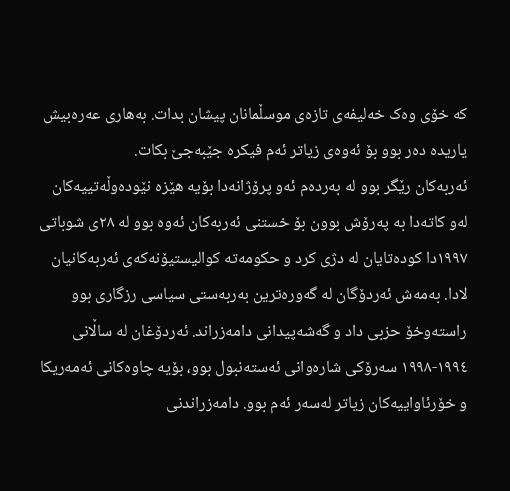کە خۆی وەک خەلیفەی تازەی موسڵمانان پیشان بدات. بەهاری عەرەبیش یاریدە دەر بوو بۆ ئەوەی زیاتر ئەم فیکرە جێبەجێ بکات.
ئەربەکان رێگر بوو لە بەردەم ئەو پرۆژانەدا بۆیە هێزە نێودەوڵەتییەکان لەو کاتەدا بە پەرۆش بوون بۆ خستنی ئەربەکان ئەوە بوو لە ٢٨ی شوباتی ١٩٩٧دا کودەتایان لە دژی کرد و حکومەتە کوالیستیۆنەکەی ئەربەکانیان لادا. بەمەش ئەردۆگان لە گەورەترین بەربەستی سیاسی رزگاری بوو راستەوخۆ حزبی داد و گەشەپیدانی دامەزراند. ئەردۆغان لە ساڵانی ١٩٩٤-١٩٩٨ سەرۆکی شارەوانی ئەستەنبول بوو، بۆیە چاوەکانی ئەمەریکا و خۆرئاواییەکان زیاتر لەسەر ئەم بوو. دامەزراندنی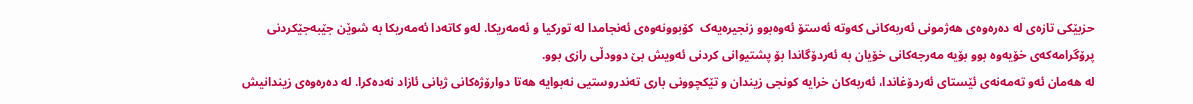حزبێکی تازەی لە دەرەوەی هەژمونی ئەربەکانی کەوتە ئەستۆ ئەوەبوو زنجیرەیەک  کۆبوونەوەی ئەنجامدا لە تورکیا و ئەمەریکا. لەو کاتەدا ئەمەریکا بە شوێن جێبەجێکردنی پرۆگرامەکەی خۆیەوە بوو بۆیە مەرجەکانی خۆیان بە ئەردۆگاندا بۆ پشتیوانی کردنی ئەویش بێ دوودڵی رازی بوو.
لە هەمان ئەو تەمەنەی ئێستای ئەردۆغاندا، ئەربەکان خرایە کونجی زیندان و تێکچوونی باری تەندروستیی نەبوایە هەتا دوارۆژەکانی ژیانی ئازاد نەدەکرا. لە دەرەوەی زیندانیش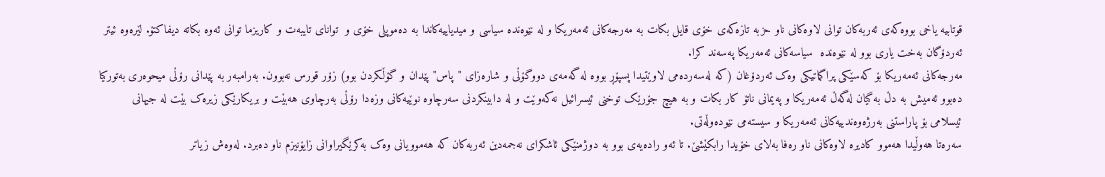قوتابیە یاخی بووەکەی ئەربەکان توانی لاوەکانی ناو حزبە تازەکەی خۆی قایل بکات بە مەرجەکانی ئەمەریکا و لە نێوەندە سیاسی و میدیاییەکاندا بە دەموپلی خۆی و  توانای تایبەت و کاریزما توانی ئەوە بکاتە دیفاکتۆ. لێرەوە ئیتر ئەردۆگان بەخت یاری بوو لە نێوەندە  سیاسەکانی ئەمەریکا پەسەند کرا.
مەرجەکانی ئەمەریکا بۆ کەسێکی پراگماتیکی وەک ئەردۆغان (کە لەسەردەمی لاوێتیدا پسپۆڕ بووە لە گەمەی دووگۆڵی و شارەزای "پاس" پێدان و گۆڵکردن بوو) زۆر قورس نەبوون. بەرامبەر بە پێدانی رۆڵی میحوەری بەتورکیا دەبوو ئەمیش بە دڵ بە گیان لەگەڵ ئەمەریکا و پەیمانی ناتۆ کار بکات و بە هیچ جۆرێک توخنی ئیسرائیل نەکەوێت و لە دابینکردنی سەرچاوە نوێیەکانی وزەدا رۆڵی بەرچاوی هەبێت و بریکارێکی زیرەک بێت لە جیهانی ئیسلامی بۆ پاراستنی بەرژەوەندییەکانی ئەمەریکا و سیستەمی نێودەوڵەتی.
سەرەتا هەوڵیدا هەموو کادیرە لاوەکانی ناو رەفا بەلای خۆیدا رابکێشێ. تا ئەو رادەیەی بوو بە دوژمنێکی ئاشکرای نەجمەدین ئەربەکان کە هەموویانی وەک بەکرێگیراوانی زایۆنیزم ناو دەبرد. لەوەش زیاتر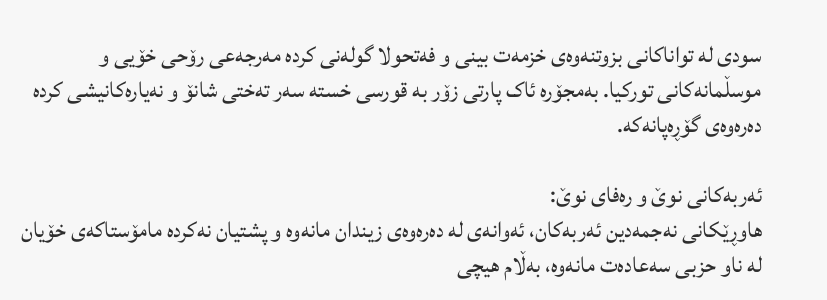سودی لە تواناکانی بزوتنەوەی خزمەت بینی و فەتحولا گولەنی کردە مەرجەعی رۆحی خۆیی و موسڵمانەکانی تورکیا. بەمجۆرە ئاک پارتی زۆر بە قورسی خستە سەر تەختی شانۆ و نەیارەکانیشی کردە دەرەوەی گۆڕەپانەکە.

ئەربەکانی نوێ و رەفای نوێ:
هاوڕێکانی نەجمەدین ئەربەکان، ئەوانەی لە دەرەوەی زیندان مانەوە و پشتیان نەکردە مامۆستاکەی خۆیان لە ناو حزبی سەعادەت مانەوە، بەڵام هیچی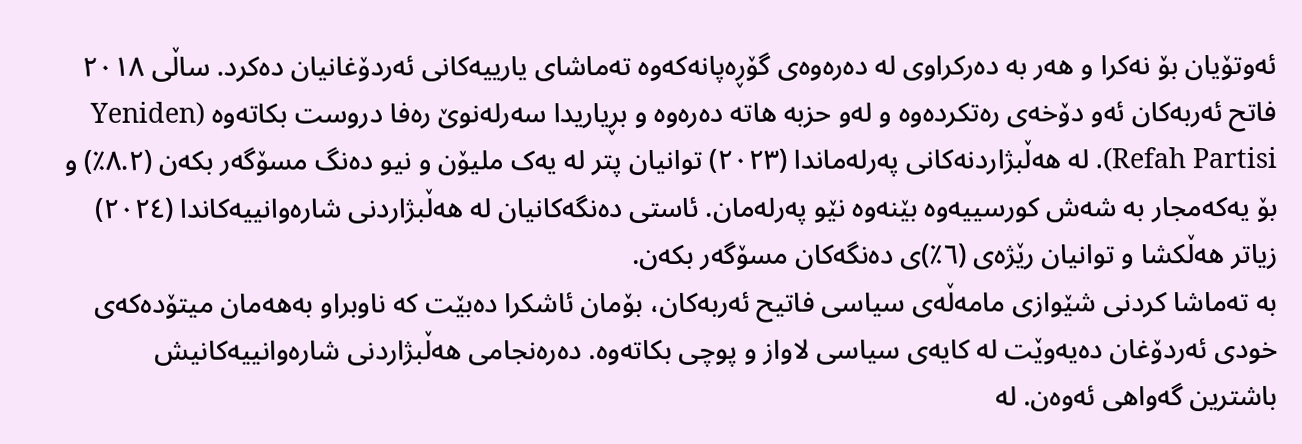ئەوتۆیان بۆ نەکرا و هەر بە دەرکراوی لە دەرەوەی گۆڕەپانەکەوە تەماشای یارییەکانی ئەردۆغانیان دەکرد. ساڵی ٢٠١٨ فاتح ئەربەکان ئەو دۆخەی رەتکردەوە و لەو حزبە هاتە دەرەوە و بڕیاریدا سەرلەنوێ رەفا دروست بکاتەوە (Yeniden Refah Partisi). لە هەڵبژاردنەکانی پەرلەماندا (٢٠٢٣) توانیان پتر لە یەک ملیۆن و نیو دەنگ مسۆگەر بکەن (٨.٢٪) و بۆ یەکەمجار بە شەش کورسییەوە بێنەوە نێو پەرلەمان. ئاستی دەنگەکانیان لە هەڵبژاردنی شارەوانییەکاندا (٢٠٢٤) زیاتر هەڵکشا و توانیان رێژەی (٦٪)ی دەنگەکان مسۆگەر بکەن.
بە تەماشا کردنی شێوازی مامەڵەی سیاسی فاتیح ئەربەکان، بۆمان ئاشکرا دەبێت کە ناوبراو بەهەمان میتۆدەکەی خودی ئەردۆغان دەیەوێت لە کایەی سیاسی لاواز و پوچی بکاتەوە. دەرەنجامی هەڵبژاردنی شارەوانییەکانیش باشترین گەواهی ئەوەن. لە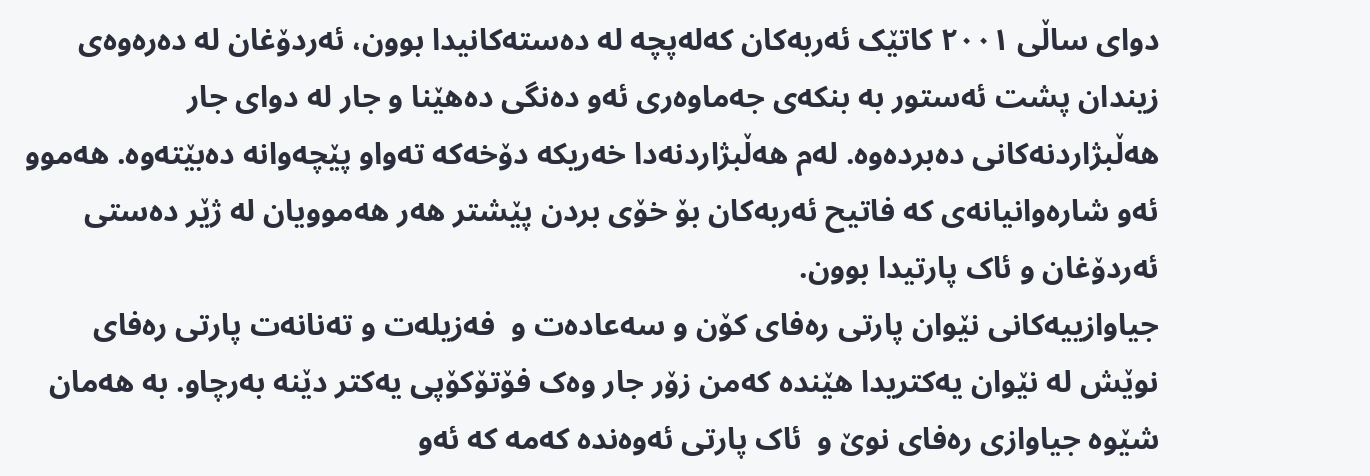دوای ساڵی ٢٠٠١ کاتێک ئەربەکان کەلەپچە لە دەستەکانیدا بوون، ئەردۆغان لە دەرەوەی زیندان پشت ئەستور بە بنکەی جەماوەری ئەو دەنگی دەهێنا و جار لە دوای جار هەڵبژاردنەکانی دەبردەوە. لەم هەڵبژاردنەدا خەریکە دۆخەکە تەواو پێچەوانە دەبێتەوە. هەموو ئەو شارەوانیانەی کە فاتیح ئەربەکان بۆ خۆی بردن پێشتر هەر هەموویان لە ژێر دەستی ئەردۆغان و ئاک پارتیدا بوون.
جیاوازییەکانی نێوان پارتی رەفای کۆن و سەعادەت و  فەزیلەت و تەنانەت پارتی رەفای نوێش لە نێوان یەکتریدا هێندە کەمن زۆر جار وەک فۆتۆکۆپی یەکتر دێنە بەرچاو. بە هەمان شێوە جیاوازی رەفای نوێ و  ئاک پارتی ئەوەندە کەمە کە ئەو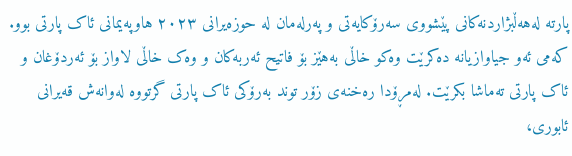پارتە لەهەڵبژاردنەکانی پێشووی سەرۆکایەتی و پەرلەمان لە حوزەیرانی ٢٠٢٣ هاوپەیمانی ئاک پارتی بوو. کەمی ئەو جیاوازیانە دەکرێت وەکو خاڵی بەهێز بۆ فاتیح ئەربەکان و وەک خاڵی لاواز بۆ ئەردۆغان و ئاک پارتی تەماشا بکرێت. لەمڕۆدا رەخنەی زۆر توند بەرۆکی ئاک پارتی گرتووە لەوانەش قەیرانی ئابوری،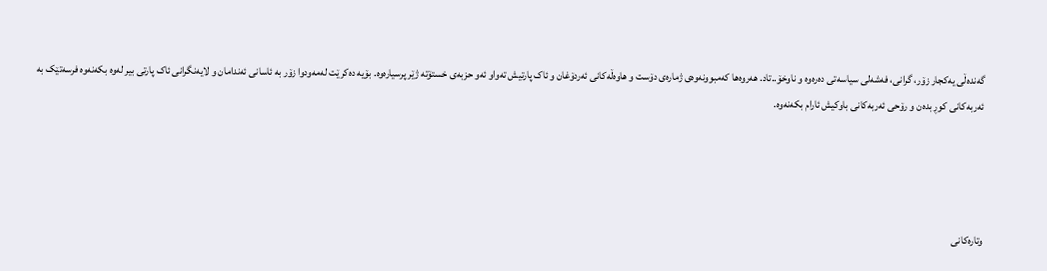گەندەڵی یەکجار زۆر، گرانی، فەشەلی سیاسەتی دەرەوە و ناوخۆ..تاد. هەروەها کەمبوونەوەی ژمارەی دۆست و هاوەڵەکانی ئەردۆغان و ئاک پارتیش تەواو ئەو حزبەی خستۆتە ژێر پرسیارەوە. بۆیە دەکرێت لەمەودوا زۆر بە ئاسانی ئەندامان و لایەنگرانی ئاک پارتی بیر لەوە بکەنەوە فرسەتێک بە ئەربەکانی کوڕ بدەن و رۆحی ئەربەکانی باوکیش ئارام بکەنەوە.




وتارەکانی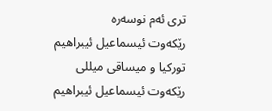تری ئەم نوسەرە
رێکەوت ئیسماعیل ئیبراهیم
تورکیا و میساقی میللی
رێکەوت ئیسماعیل ئیبراهیم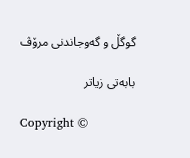گوگڵ و گەوجاندنی مرۆڤ

بابەتی زیاتر

Copyright ©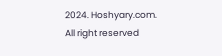2024. Hoshyary.com. All right reserved